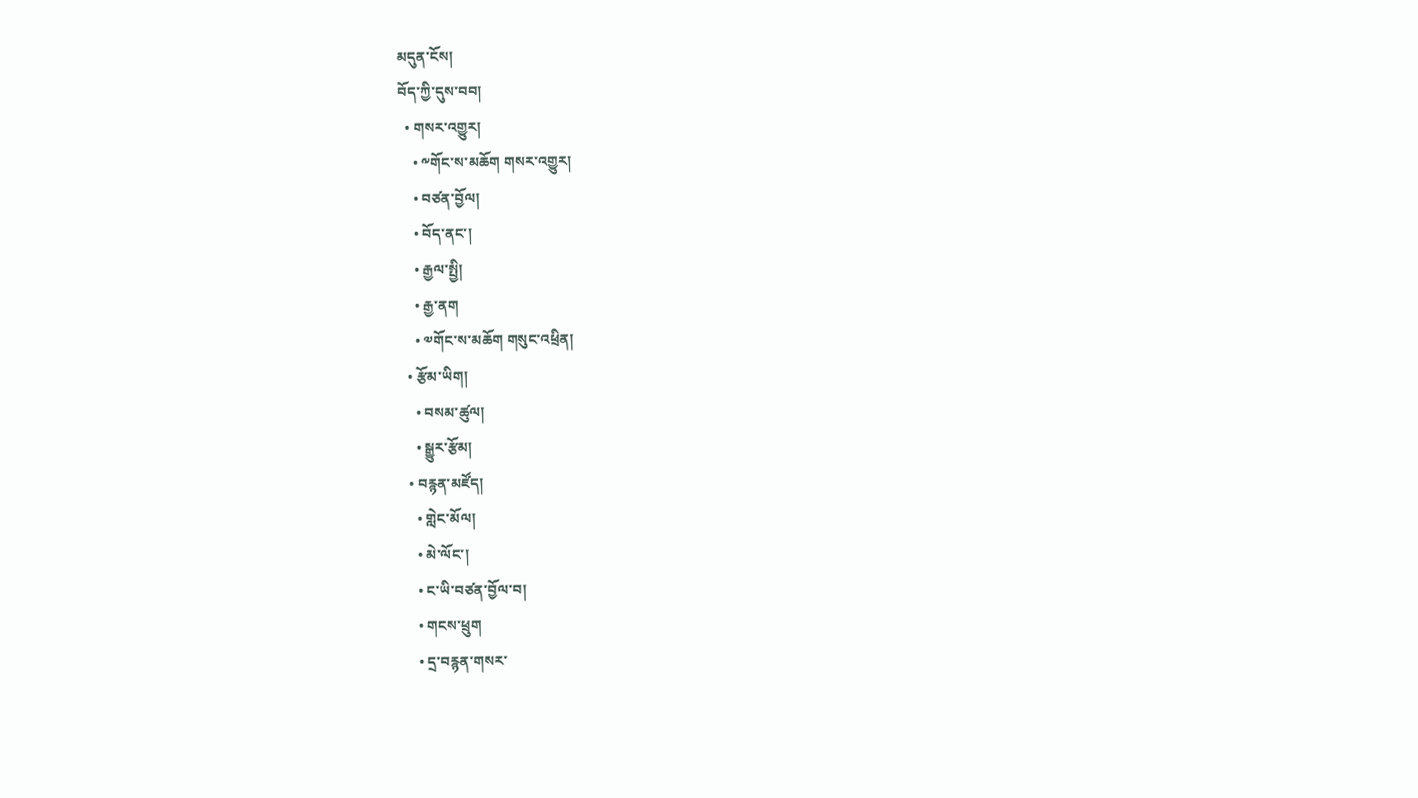མདུན་ངོས།
བོད་ཀྱི་དུས་བབ།
  • གསར་འགྱུར།
    • ༸གོང་ས་མཆོག གསར་འགྱུར།
    • བཙན་བྱོལ།
    • བོད་ནང་།
    • རྒྱལ་སྤྱི།
    • རྒྱ་ནག
    • ༧གོང་ས་མཆོག གསུང་འཕྲིན།
  • རྩོམ་ཡིག།
    • བསམ་ཚུལ།
    • སྒྱུར་རྩོམ།
  • བརྙན་མཛོད།
    • གླེང་མོལ།
    • མེ་ལོང་།
    • ང་ཡི་བཙན་བྱོལ་བ།
    • གངས་ཕྲུག
    • དྲ་བརྙན་གསར་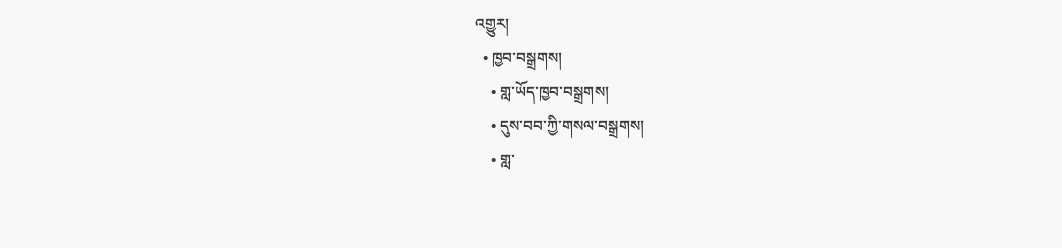འགྱུར།
  • ཁྱབ་བསྒྲགས།
    • གླ་ཡོད་ཁྱབ་བསྒྲགས།
    • དུས་བབ་ཀྱི་གསལ་བསྒྲགས།
    • གླ་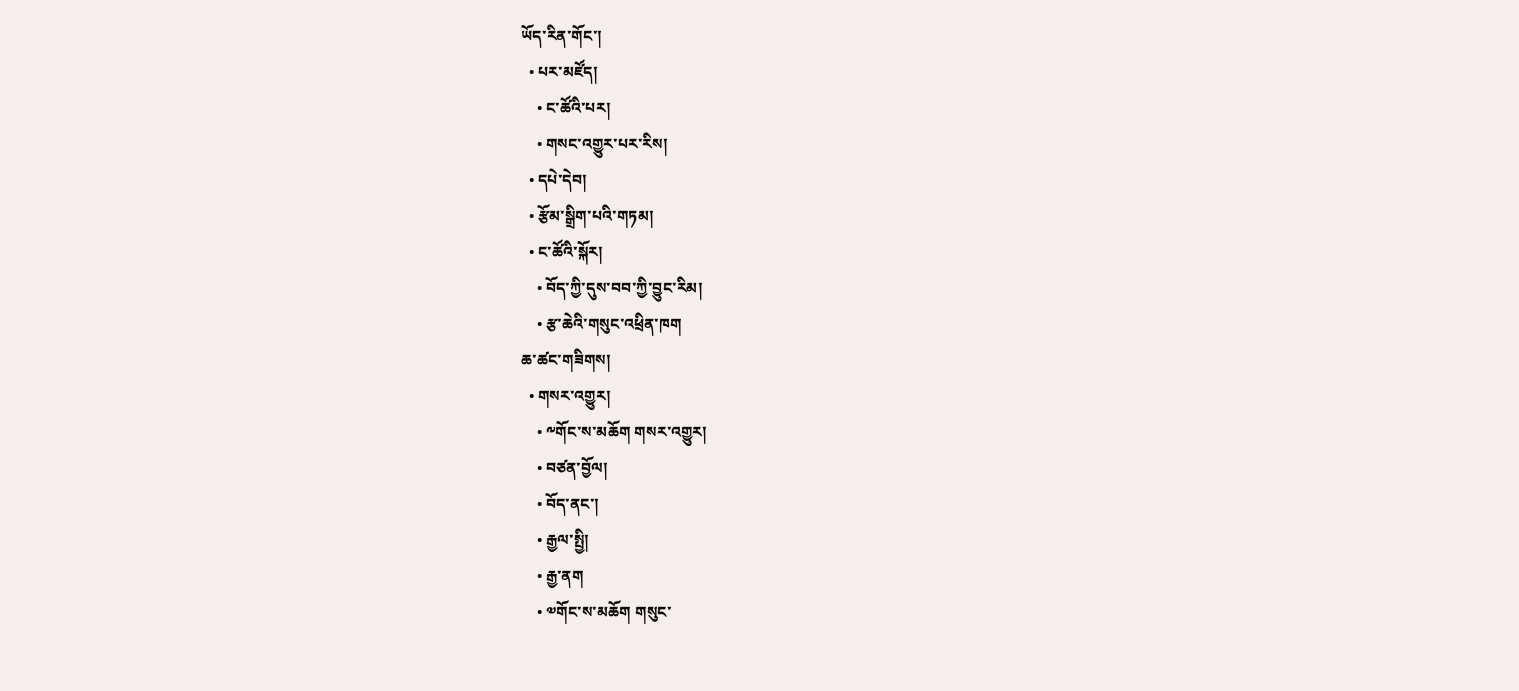ཡོད་རིན་གོང་།
  • པར་མཛོད།
    • ང་ཚོའི་པར།
    • གསང་འགྱུར་པར་རིས།
  • དཔེ་དེབ།
  • རྩོམ་སྒྲིག་པའི་གཏམ།
  • ང་ཚོའི་སྐོར།
    • བོད་ཀྱི་དུས་བབ་ཀྱི་བྱུང་རིམ།
    • རྩ་ཆེའི་གསུང་འཕྲིན་ཁག
ཆ་ཚང་གཟིགས།
  • གསར་འགྱུར།
    • ༸གོང་ས་མཆོག གསར་འགྱུར།
    • བཙན་བྱོལ།
    • བོད་ནང་།
    • རྒྱལ་སྤྱི།
    • རྒྱ་ནག
    • ༧གོང་ས་མཆོག གསུང་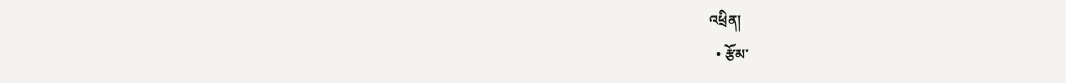འཕྲིན།
  • རྩོམ་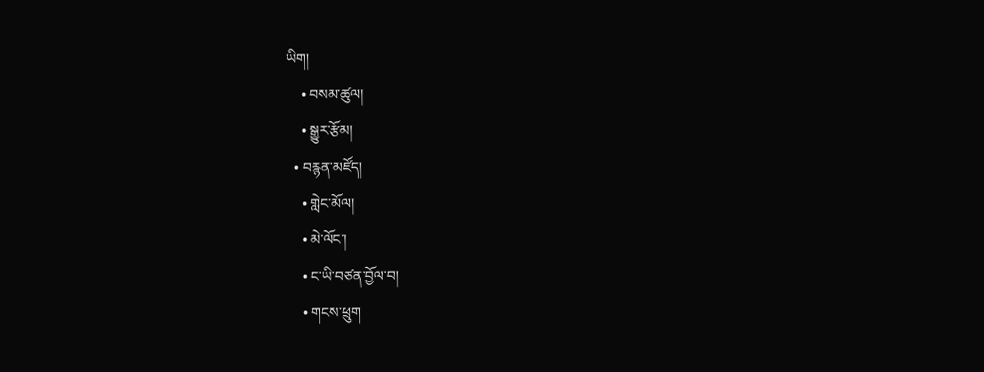ཡིག།
    • བསམ་ཚུལ།
    • སྒྱུར་རྩོམ།
  • བརྙན་མཛོད།
    • གླེང་མོལ།
    • མེ་ལོང་།
    • ང་ཡི་བཙན་བྱོལ་བ།
    • གངས་ཕྲུག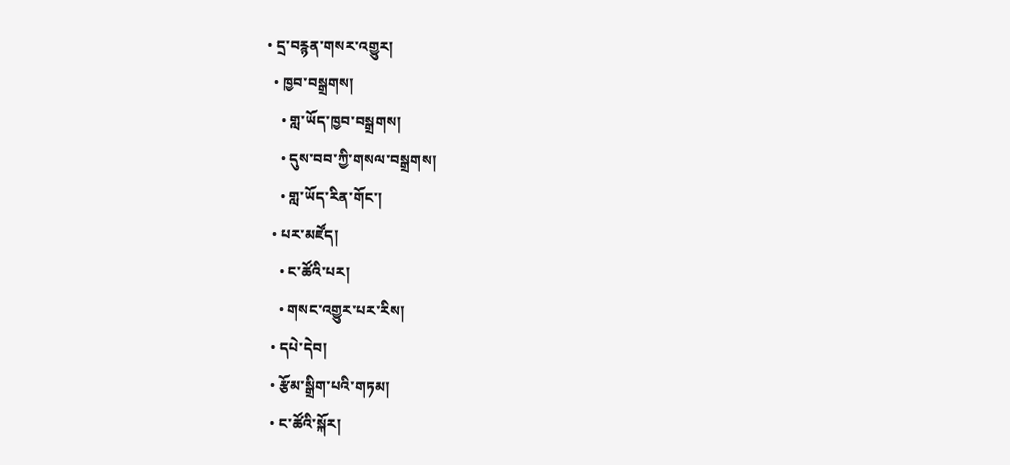• དྲ་བརྙན་གསར་འགྱུར།
  • ཁྱབ་བསྒྲགས།
    • གླ་ཡོད་ཁྱབ་བསྒྲགས།
    • དུས་བབ་ཀྱི་གསལ་བསྒྲགས།
    • གླ་ཡོད་རིན་གོང་།
  • པར་མཛོད།
    • ང་ཚོའི་པར།
    • གསང་འགྱུར་པར་རིས།
  • དཔེ་དེབ།
  • རྩོམ་སྒྲིག་པའི་གཏམ།
  • ང་ཚོའི་སྐོར།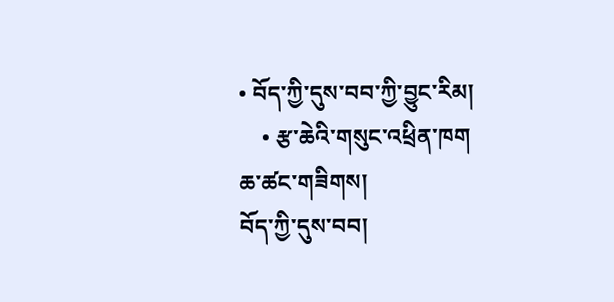• བོད་ཀྱི་དུས་བབ་ཀྱི་བྱུང་རིམ།
    • རྩ་ཆེའི་གསུང་འཕྲིན་ཁག
ཆ་ཚང་གཟིགས།
བོད་ཀྱི་དུས་བབ།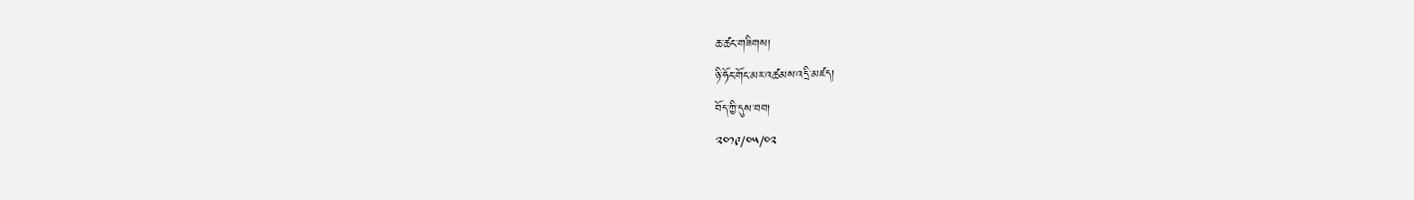ཆ་ཚང་གཟིགས།
ཉི་ཧོང་གོང་མར་འཚམས་འདྲི་མཛད།
བོད་ཀྱི་དུས་བབ།
༢༠༡༩/༠༥/༠༢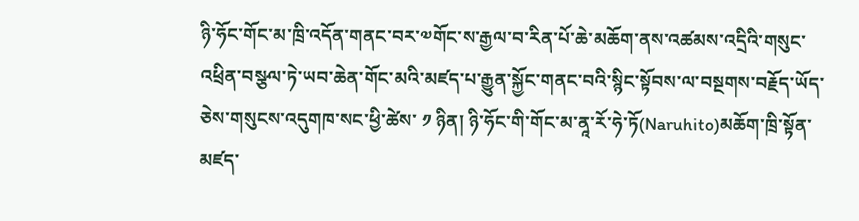ཉི་ཧོང་གོང་མ་ཁྲི་འདོན་གནང་བར་༧གོང་ས་རྒྱལ་བ་རིན་པོ་ཆེ་མཆོག་ནས་འཚམས་འདྲིའི་གསུང་འཕྲིན་བསྩལ་ཏེ་ཡབ་ཆེན་གོང་མའི་མཛད་པ་རྒྱུན་སྐྱོང་གནང་བའི་སྙིང་སྟོབས་ལ་བསྔགས་བརྗོད་ཡོད་ཅེས་གསུངས་འདུགཁ་སང་ཕྱི་ཚེས་ ༡ ཉིན། ཉི་ཧོང་གི་གོང་མ་ནཱ་རོ་ཧེ་ཏོ(Naruhito)མཆོག་ཁྲི་སྟོན་མཛད་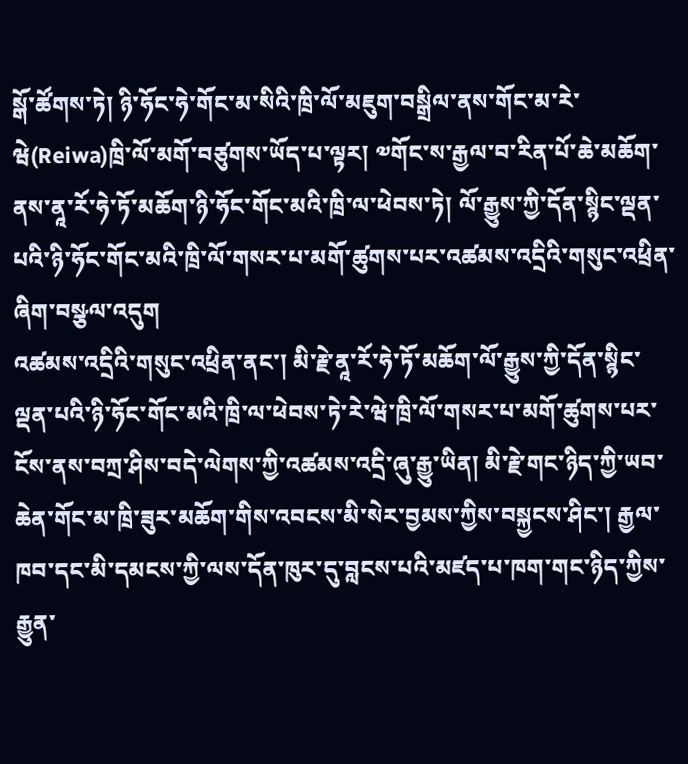སྒོ་ཚོགས་ཏེ། ཉི་ཧོང་ཧེ་གོང་མ་སིའི་ཁྲི་ལོ་མཇུག་བསྒྲིལ་ནས་གོང་མ་རེ་ཝེ(Reiwa)ཁྲི་ལོ་མགོ་བཙུགས་ཡོད་པ་ལྟར། ༧གོང་ས་རྒྱལ་བ་རིན་པོ་ཆེ་མཆོག་ནས་ནཱ་རོ་ཧེ་ཏོ་མཆོག་ཉི་ཧོང་གོང་མའི་ཁྲི་ལ་ཕེབས་ཏེ། ལོ་རྒྱུས་ཀྱི་དོན་སྙིང་ལྡན་པའི་ཉི་ཧོང་གོང་མའི་ཁྲི་ལོ་གསར་པ་མགོ་ཚུགས་པར་འཚམས་འདྲིའི་གསུང་འཕྲིན་ཞིག་བསྩལ་འདུག
འཚམས་འདྲིའི་གསུང་འཕྲིན་ནང་། མི་རྗེ་ནཱ་རོ་ཧེ་ཏོ་མཆོག་ལོ་རྒྱུས་ཀྱི་དོན་སྙིང་ལྡན་པའི་ཉི་ཧོང་གོང་མའི་ཁྲི་ལ་ཕེབས་ཏེ་རེ་ཝེ་ཁྲི་ལོ་གསར་པ་མགོ་ཚུགས་པར་ངོས་ནས་བཀྲ་ཤིས་བདེ་ལེགས་ཀྱི་འཚམས་འདྲི་ཞུ་རྒྱུ་ཡིན། མི་རྗེ་གང་ཉིད་ཀྱི་ཡབ་ཆེན་གོང་མ་ཁྲི་ཟུར་མཆོག་གིས་འབངས་མི་སེར་བྱམས་ཀྱིས་བསྐྱངས་ཤིང་། རྒྱལ་ཁབ་དང་མི་དམངས་ཀྱི་ལས་དོན་ཁུར་དུ་བླངས་པའི་མཛད་པ་ཁག་གང་ཉིད་ཀྱིས་རྒྱུན་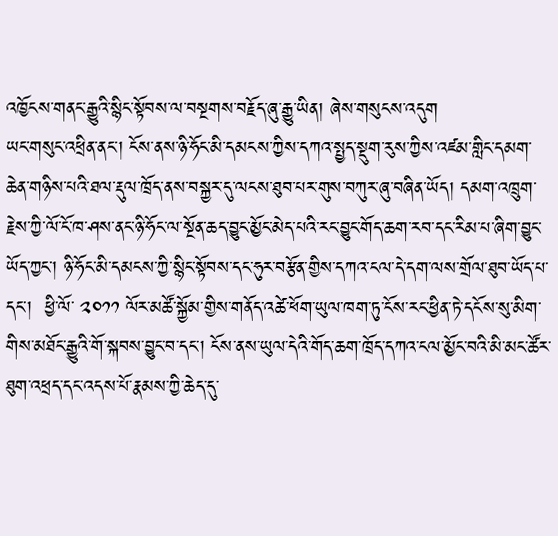འཁྱོངས་གནང་རྒྱུའི་སྙིང་སྟོབས་ལ་བསྔགས་བརྗོད་ཞུ་རྒྱུ་ཡིན། ཞེས་གསུངས་འདུག
ཡང་གསུང་འཕྲིན་ནང་། ངོས་ནས་ཉི་ཧོང་མི་དམངས་ཀྱིས་དཀའ་སྤྱད་སྡུག་རུས་ཀྱིས་འཛམ་གླིང་དམག་ཆེན་གཉིས་པའི་ཐལ་རྡུལ་ཁྲོད་ནས་བསྐྱར་དུ་ལངས་ཐུབ་པར་གུས་བཀུར་ཞུ་བཞིན་ཡོད། དམག་འཁྲུག་རྗེས་ཀྱི་ལོ་ངོ་ཁ་ཤས་ནང་ཉི་ཧོང་ལ་སྔོན་ཆད་བྱུང་མྱོང་མེད་པའི་རང་བྱུང་གོད་ཆག་རབ་དང་རིམ་པ་ཞིག་བྱུང་ཡོད་ཀྱང་། ཉི་ཧོང་མི་དམངས་ཀྱི་སྙིང་སྟོབས་དང་ཧུར་བརྩོན་གྱིས་དཀའ་ངལ་དེ་དག་ལས་གྲོལ་ཐུབ་ཡོད་པ་དང་།  ཕྱི་ལོ་ ༢༠༡༡ ལོར་མཚོ་སྐྱོམ་གྱིས་གནོད་འཚེ་ཕོག་ཡུལ་ཁག་ཏུ་ངོས་རང་ཕྱིན་ཏེ་དངོས་སུ་མིག་གིས་མཐོང་རྒྱུའི་གོ་སྐབས་བྱུང་བ་དང་། ངོས་ནས་ཡུལ་དེའི་གོད་ཆག་ཁྲོད་དཀའ་ངལ་མྱོང་བའི་མི་མང་ཚོར་ཐུག་འཕྲད་དང་འདས་པོ་རྣམས་ཀྱི་ཆེད་དུ་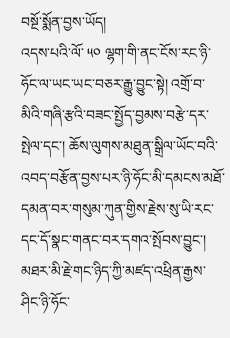བསྔོ་སྨོན་བྱས་ཡོད།
འདས་པའི་ལོ་ ༥༠ ལྷག་གི་ནང་ངོས་རང་ཉི་ཧོང་ལ་ཡང་ཡང་བཅར་རྒྱུ་བྱུང་སྟེ། འགྲོ་བ་མིའི་གཞི་རྩའི་བཟང་སྤྱོད་བྱམས་བརྩེ་དར་སྤེལ་དང་། ཆོས་ལུགས་མཐུན་སྒྲིལ་ཡོང་བའི་འབད་བརྩོན་བྱས་པར་ཉི་ཧོང་མི་དམངས་མཐོ་དམན་བར་གསུམ་ཀུན་གྱིས་རྗེས་སུ་ཡི་རང་དང་དོ་སྣང་གནང་བར་དགའ་སྤོབས་བྱུང་། མཐར་མི་རྗེ་གང་ཉིད་ཀྱི་མཛད་འཕྲིན་རྒྱས་ཤིང་ཉི་ཧོང་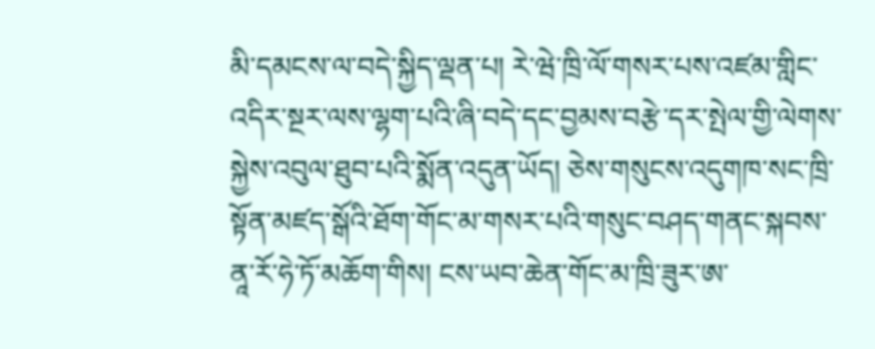མི་དམངས་ལ་བདེ་སྐྱིད་ལྡན་པ། རེ་ཝེ་ཁྲི་ལོ་གསར་པས་འཛམ་གླིང་འདིར་སྔར་ལས་ལྷག་པའི་ཞི་བདེ་དང་བྱམས་བརྩེ་དར་སྤེལ་གྱི་ལེགས་སྐྱེས་འབུལ་ཐུབ་པའི་སྨོན་འདུན་ཡོད། ཅེས་གསུངས་འདུགཁ་སང་ཁྲི་སྟོན་མཛད་སྒོའི་ཐོག་གོང་མ་གསར་པའི་གསུང་བཤད་གནང་སྐབས་ནཱ་རོ་ཧེ་ཏོ་མཆོག་གིས། ངས་ཡབ་ཆེན་གོང་མ་ཁྲི་ཟུར་ཨ་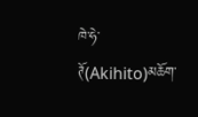ཁེ་ཧེ་ཊོ(Akihito)མཆོག་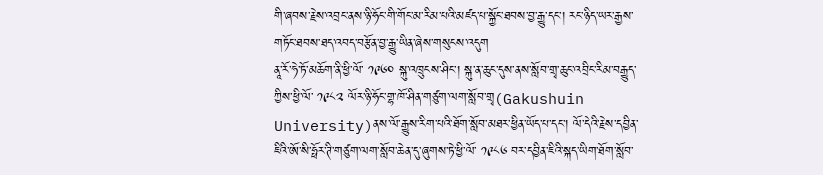གི་ཞབས་རྗེས་འབྲང་ནས་ཉི་ཧོང་གི་གོང་མ་རིམ་པའི་མཛད་པ་སྐྱོང་ཐབས་བྱ་རྒྱུ་དང་། རང་ཉིད་ཡར་རྒྱས་གཏོང་ཐབས་ཐད་འབད་བརྩོན་བྱ་རྒྱུ་ཡིན་ཞེས་གསུངས་འདུག
ནཱ་རོ་ཧེ་ཏོ་མཆོག་ནི་ཕྱི་ལོ་ ༡༩༦༠ སྐུ་འཁྲུངས་ཤིང་། སྐུ་ན་ཆུང་དུས་ནས་སློབ་གྲྭ་ཆུང་འབྲིང་རིམ་བརྒྱུད་ཀྱིས་ཕྱི་ལོ་ ༡༩༨༢ ལོར་ཉི་ཧོང་གྷ་ཁོ་ཤིན་གཙུག་ལག་སློབ་གྲྭ(Gakushuin University)ནས་ལོ་རྒྱུས་རིག་པའི་ཐོག་སློབ་མཐར་ཕྱིན་ཡོད་པ་དང་། ལོ་དེའི་རྗེས་དབྱིན་ཇིའི་ཨོ་སི་ཧྥོར་ཊི་གཙུག་ལག་སློབ་ཆེན་དུ་ཞུགས་ཏེ་ཕྱི་ལོ་ ༡༩༨༦ བར་དབྱིན་ཇིའི་སྐད་ཡིག་ཐོག་སློབ་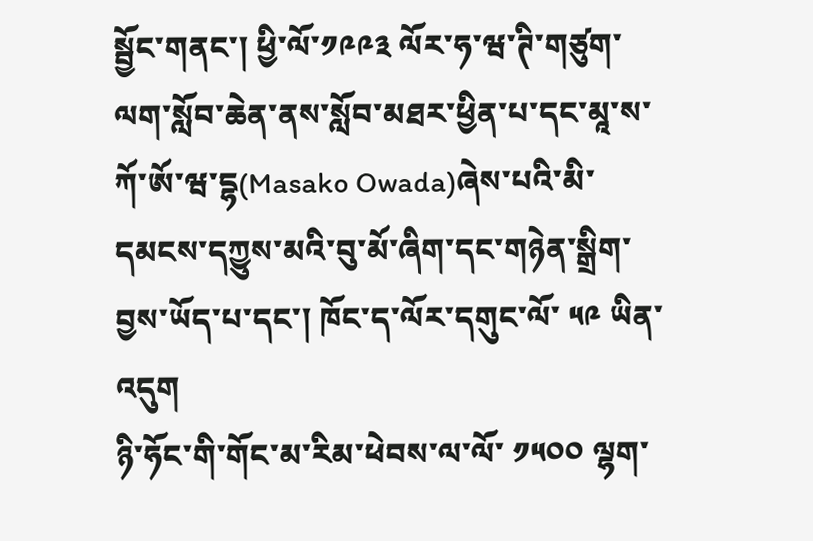སྦྱོང་གནང་། ཕྱི་ལོ་༡༩༩༣ ལོར་ཧ་ཝ་ཊི་གཙུག་ལག་སློབ་ཆེན་ནས་སློབ་མཐར་ཕྱིན་པ་དང་མཱ་ས་ཀོ་ཨོ་ཝ་དྷ(Masako Owada)ཞེས་པའི་མི་དམངས་དཀྱུས་མའི་བུ་མོ་ཞིག་དང་གཉེན་སྒྲིག་བྱས་ཡོད་པ་དང་། ཁོང་ད་ལོར་དགུང་ལོ་ ༥༩ ཡིན་འདུག
ཉི་ཧོང་གི་གོང་མ་རིམ་ཕེབས་ལ་ལོ་ ༡༥༠༠ ལྷག་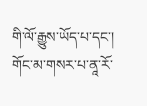གི་ལོ་རྒྱུས་ཡོད་པ་དང་། གོང་མ་གསར་པ་ནཱ་རོ་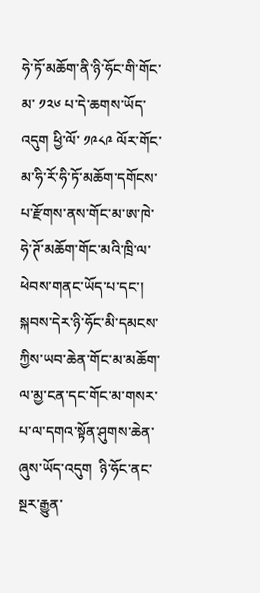ཧེ་ཏོ་མཆོག་ནི་ཉི་ཧོང་གི་གོང་མ་ ༡༢༦ པ་དེ་ཆགས་ཡོད་འདུག ཕྱི་ལོ་ ༡༩༨༩ ལོར་གོང་མ་ཧི་རོ་ཧི་ཏོ་མཆོག་དགོངས་པ་རྫོགས་ནས་གོང་མ་ཨ་ཁེ་ཧེ་ཊོ་མཆོག་གོང་མའི་ཁྲི་ལ་ཕེབས་གནང་ཡོད་པ་དང་། སྐབས་དེར་ཉི་ཧོང་མི་དམངས་ཀྱིས་ཡབ་ཆེན་གོང་མ་མཆོག་ལ་མྱ་ངན་དང་གོང་མ་གསར་པ་ལ་དགའ་སྟོན་ཤུགས་ཆེན་ཞུས་ཡོད་འདུག  ཉི་ཧོང་ནང་སྔར་རྒྱུན་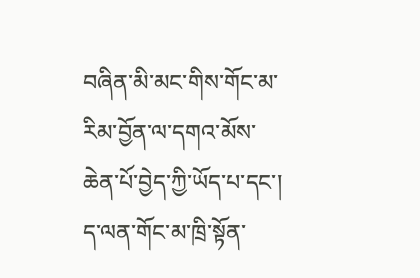བཞིན་མི་མང་གིས་གོང་མ་རིམ་བྱོན་ལ་དགའ་མོས་ཆེན་པོ་བྱེད་ཀྱི་ཡོད་པ་དང་། ད་ལན་གོང་མ་ཁྲི་སྟོན་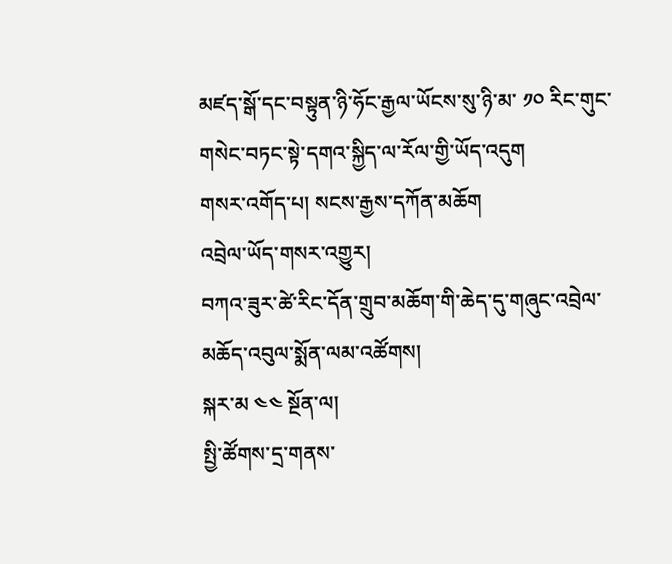མཛད་སྒོ་དང་བསྟུན་ཉི་ཧོང་རྒྱལ་ཡོངས་སུ་ཉི་མ་ ༡༠ རིང་གུང་གསེང་བཏང་སྟེ་དགའ་སྐྱིད་ལ་རོལ་གྱི་ཡོད་འདུག
གསར་འགོད་པ། སངས་རྒྱས་དཀོན་མཆོག
འབྲེལ་ཡོད་གསར་འགྱུར།
བཀའ་ཟུར་ཚེ་རིང་དོན་གྲུབ་མཆོག་གི་ཆེད་དུ་གཞུང་འབྲེལ་མཆོད་འབུལ་སྨོན་ལམ་འཚོགས།
སྐར་མ ༤༤ སྔོན་ལ།
སྤྱི་ཚོགས་དྲ་གནས་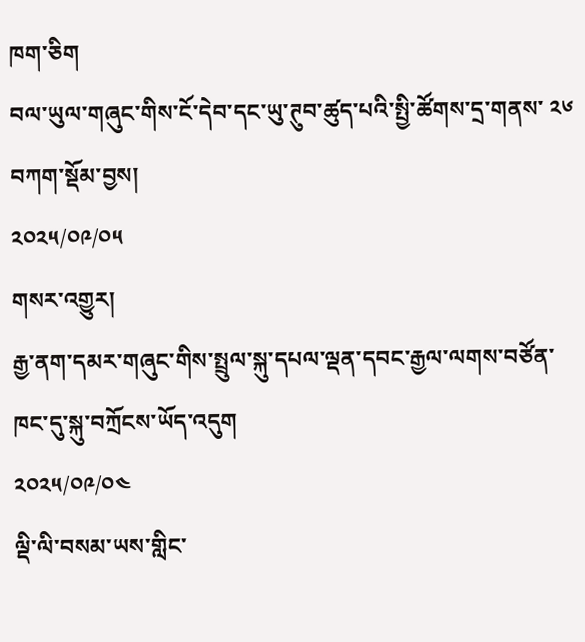ཁག་ཅིག
བལ་ཡུལ་གཞུང་གིས་ངོ་དེབ་དང་ཡུ་ཊུབ་ཚུད་པའི་སྤྱི་ཚོགས་དྲ་གནས་ ༢༦ བཀག་སྡོམ་བྱས།
༢༠༢༥/༠༩/༠༥
གསར་འགྱུར།
རྒྱ་ནག་དམར་གཞུང་གིས་སྤྲུལ་སྐུ་དཔལ་ལྡན་དབང་རྒྱལ་ལགས་བཙོན་ཁང་དུ་སྐུ་བཀྲོངས་ཡོད་འདུག
༢༠༢༥/༠༩/༠༤
ལྡི་ལི་བསམ་ཡས་གླིང་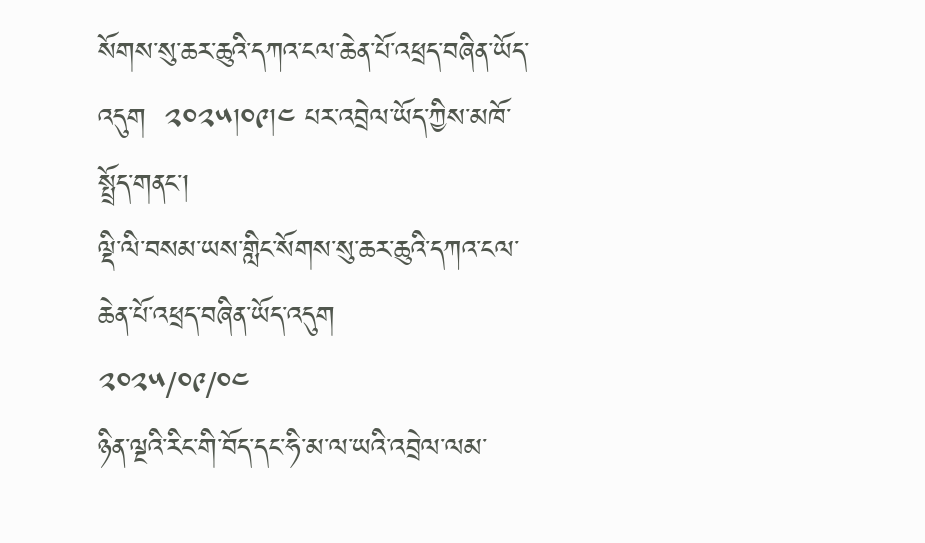སོགས་སུ་ཆར་ཆུའི་དཀའ་ངལ་ཆེན་པོ་འཕྲད་བཞིན་ཡོད་འདུག  ༢༠༢༥།༠༩།༤ པར་འབྲེལ་ཡོད་ཀྱིས་མཁོ་སྤྲོད་གནང་།
ལྡི་ལི་བསམ་ཡས་གླིང་སོགས་སུ་ཆར་ཆུའི་དཀའ་ངལ་ཆེན་པོ་འཕྲད་བཞིན་ཡོད་འདུག
༢༠༢༥/༠༩/༠༤
ཉིན་ལྔའི་རིང་གི་བོད་དང་ཧི་མ་ལ་ཡའི་འབྲེལ་ལམ་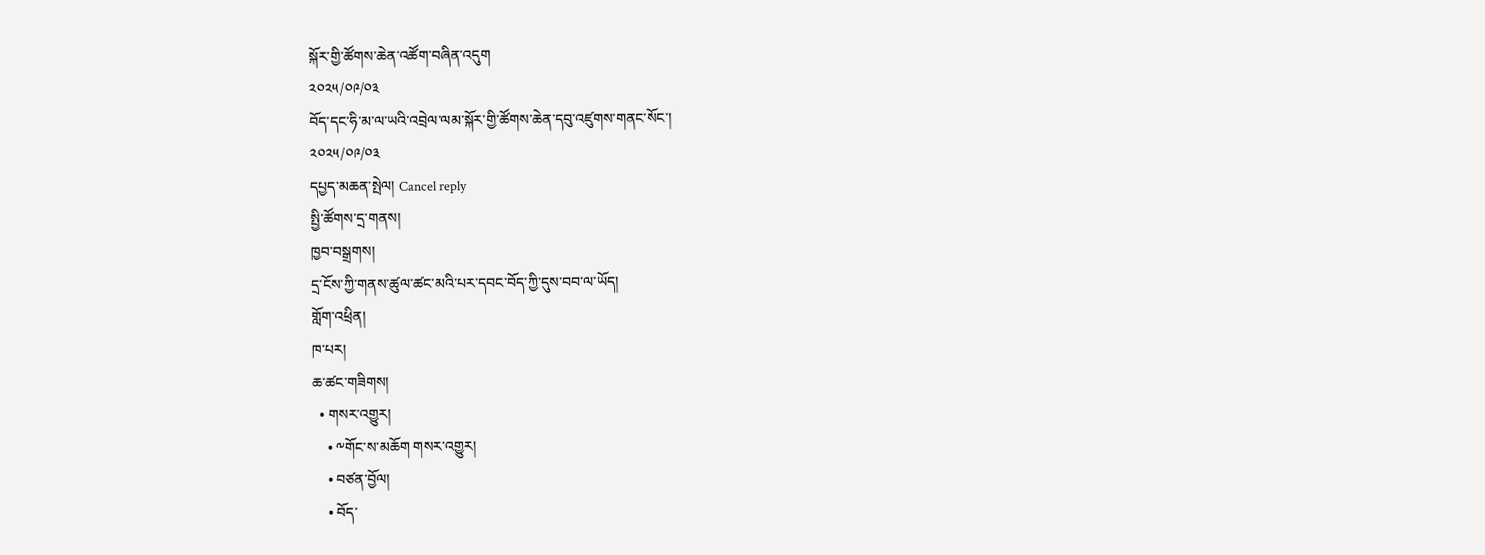སྐོར་གྱི་ཚོགས་ཆེན་འཚོག་བཞིན་འདུག
༢༠༢༥/༠༩/༠༣
བོད་དང་ཧི་མ་ལ་ཡའི་འབྲེལ་ལམ་སྐོར་གྱི་ཚོགས་ཆེན་དབུ་འཛུགས་གནང་སོང་།
༢༠༢༥/༠༩/༠༣
དཔྱད་མཆན་སྤེལ། Cancel reply
སྤྱི་ཚོགས་དྲ་གནས།
ཁྱབ་བསྒྲགས།
དྲ་ངོས་ཀྱི་གནས་ཚུལ་ཚང་མའི་པར་དབང་བོད་ཀྱི་དུས་བབ་ལ་ཡོད།
གློག་འཕྲིན།
ཁ་པར།
ཆ་ཚང་གཟིགས།
  • གསར་འགྱུར།
    • ༸གོང་ས་མཆོག གསར་འགྱུར།
    • བཙན་བྱོལ།
    • བོད་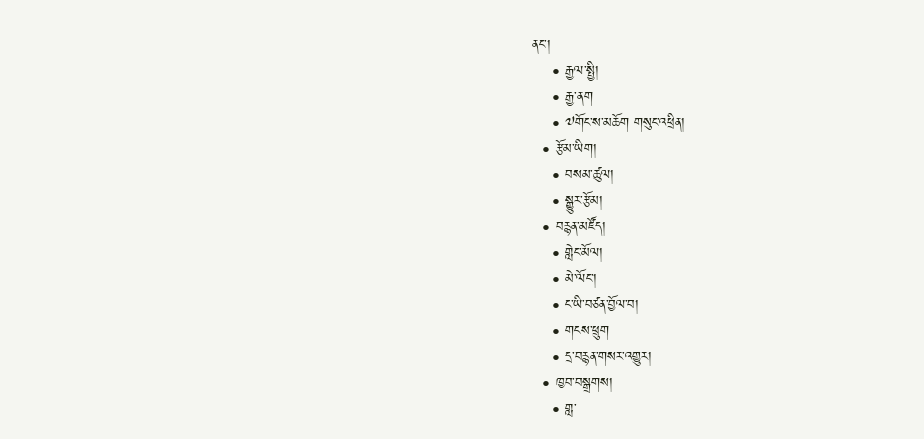ནང་།
    • རྒྱལ་སྤྱི།
    • རྒྱ་ནག
    • ༧གོང་ས་མཆོག གསུང་འཕྲིན།
  • རྩོམ་ཡིག།
    • བསམ་ཚུལ།
    • སྒྱུར་རྩོམ།
  • བརྙན་མཛོད།
    • གླེང་མོལ།
    • མེ་ལོང་།
    • ང་ཡི་བཙན་བྱོལ་བ།
    • གངས་ཕྲུག
    • དྲ་བརྙན་གསར་འགྱུར།
  • ཁྱབ་བསྒྲགས།
    • གླ་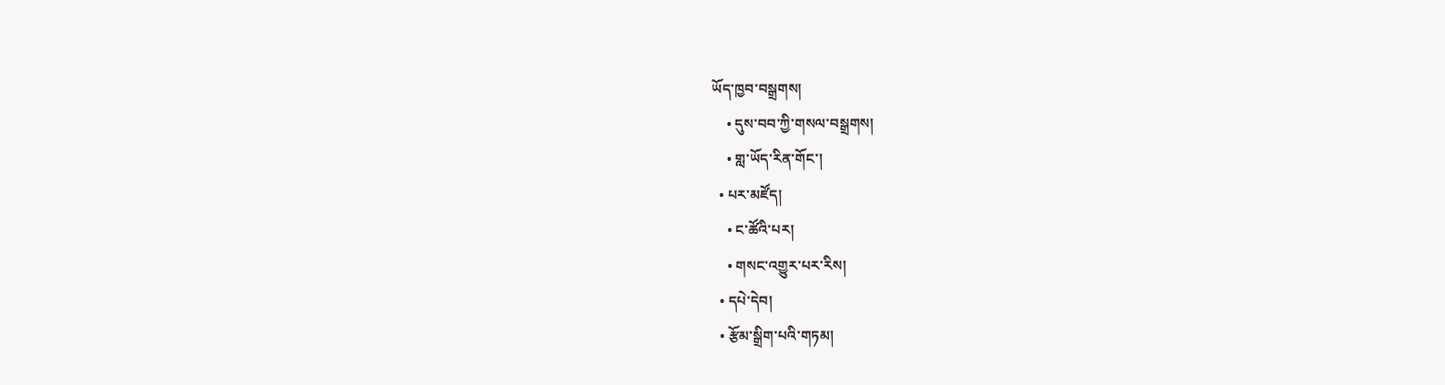ཡོད་ཁྱབ་བསྒྲགས།
    • དུས་བབ་ཀྱི་གསལ་བསྒྲགས།
    • གླ་ཡོད་རིན་གོང་།
  • པར་མཛོད།
    • ང་ཚོའི་པར།
    • གསང་འགྱུར་པར་རིས།
  • དཔེ་དེབ།
  • རྩོམ་སྒྲིག་པའི་གཏམ།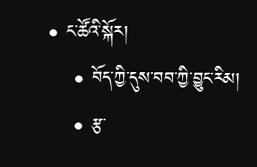• ང་ཚོའི་སྐོར།
    • བོད་ཀྱི་དུས་བབ་ཀྱི་བྱུང་རིམ།
    • རྩ་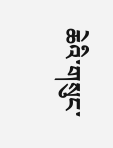ཆེའི་གསུང་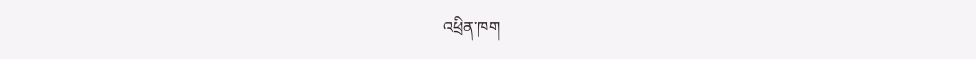འཕྲིན་ཁག